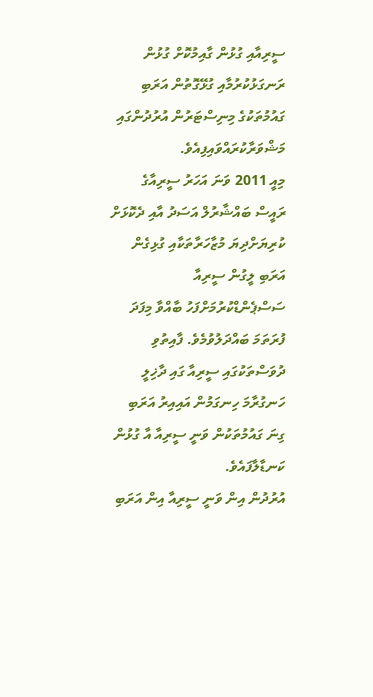ސީރިއާއި ގުޅުން ގާއިމުކޮށް ގުޅުން ރަނގަޅުކުރުމާއި ގުޅޭގޮތުން އަރަބި ގައުމުތަކުގެ މިނިސްޓަރުން އުރުދުންގައި މަޝްވަރާކުރައްވައިފިއެވެ.
މިއީ 2011 ވަނަ އަހަރު ސީރިއާގެ ރައީސް ބައްޝާރުލް އަސަދު އާއި ދެކޮޅަށް ކުރިޔަށްދިޔަ މުޒާހަރާތަކާއި ގުޅިގެން އަރަބި ލީގުން ސީރިއާ ސަސްޕެންޑްކުރުމަށްފަހު ބާއްވާ މިފަދަ ފުރަތަމަ ބައްދަލުވުމެވެ. ފާއިތުވި ދުވަސްތަކުގައި ސީރިއާ ގައި ދާޚިލީ ހަނގުރާމަ ހިނގަމުން އައިއިރު އަރަބި ގިނަ ގައުމުތަކުން ވަނީ ސީރިއާ އާ ގުޅުން ކަނޑާލާފައެވެ.
އުރުދުން އިން ވަނީ ސީރިއާ އިން އަރަބި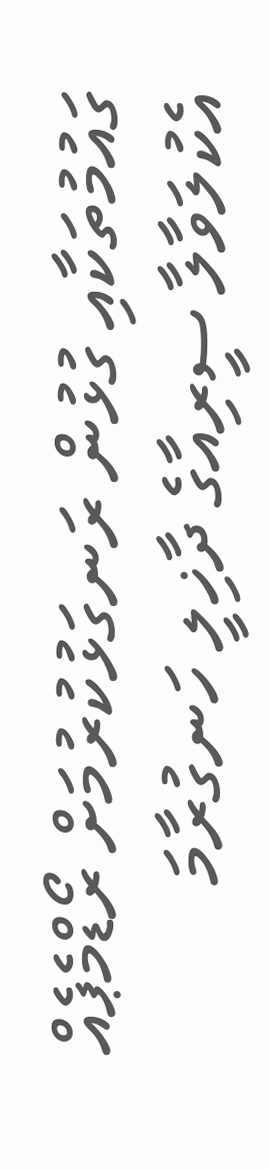ގައުމުތަކާއި ގުޅުން ރަނގަޅުކުރުމަށް ރޯޑްމެޕެއް އެކުލަވާލާ ސީރިއާގެ ދާޚިލީ ހަނގުރާމަ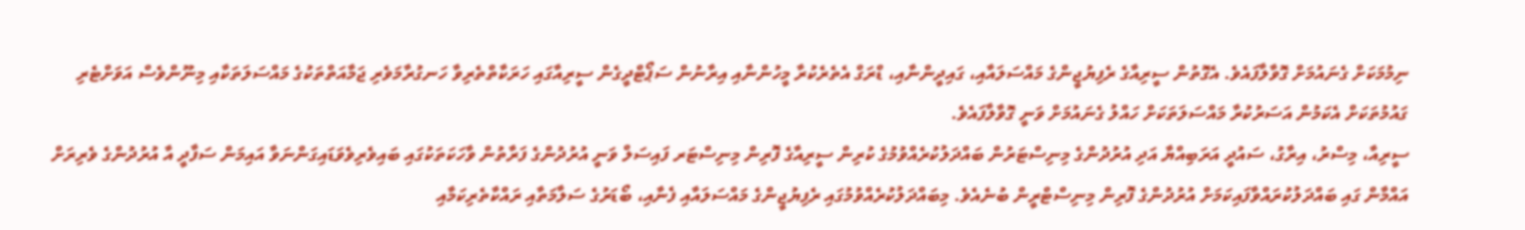ނިމުމަކަށް ގެނައުމަށް ގޮވާލާފައެވެ. އެގޮތުން ސީރިއާގެ ރެފިޔުޖީންގެ މައްސަލައާއި، ގައިދީންނާއި، ޑްރަގް އެތެރެކުރާ މީހުންނާއި އިރާނުން ސަޕޯޓްދީގެން ސީރިއާގައި ހަރަކާތްތެރިވާ ހަނގުރާމަވެރި ޖަމާއަތްތަކުގެ މައްސަލަތަކާއި މިނޫންވެސް އަވަށްޓެރި ގައުމުތަކަށް އެކަމުން އަސަރުކުރާ މައްސަލަތަކަށް ހައްލު ގެނައުމަށް ވަނީ ގޮވާލާފައެވެ.
ސީރިއާ، މިސްރު، އިރާގު، ސައުދީ އަރަބިއްޔާ އަދި އުރުދުންގެ މިނިސްޓަރުން ބައްދަލުކުރެއްވުމުގެ ކުރިން ސީރިއާގެ ފޮރިން މިނިސްޓަރ ފައިސަލް ވަނީ އުރުދުންގެ ފަރާތުން ވާހަކަތަކުގައި ބައިވެރިވެވަޑައިގަންނަވާ އައިމަން ސަފާދީ އާ އުރުދުންގެ ވެރިރަށް އައްމާން ގައި ބައްދަލުކުރައްވާފައިކަމަށް އުރުދުންގެ ފޮރިން މިނިސްޓްރީން ބުނެއެވެ. މިބައްދަލުކުރެއްވުމުގައި ރެފިޔުޖީންގެ މައްސަލައާއި ފެނާއި، ބޯޑަރުގެ ސަލާމަތާއި ރައްކާތެރިކަމާއި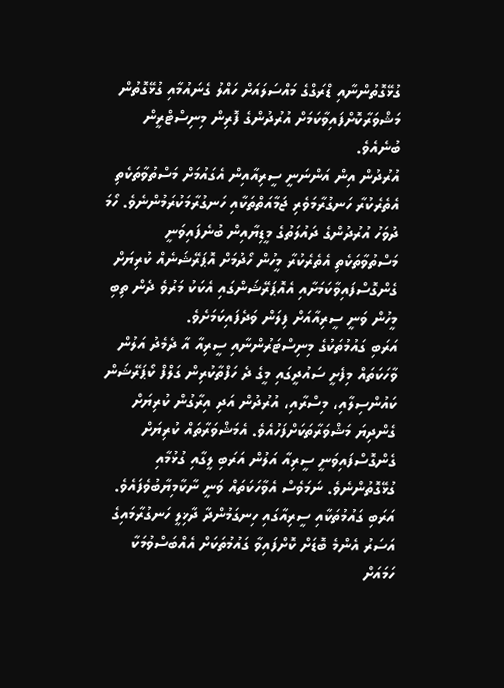ގުޅޭގޮތުންނާއި ޑްރަގްގެ މައްސަލައަށް ހައްލު ގެނައުމާއި ގުޅޭގޮތުން މަޝްވަރާކޮށްފައިވާކަމަށް އުރުދުންގެ ފޮރިން މިނިސްޓްރީން ބުނެއެވެ.
އުރުދުން އިން އަންނަނީ ސީރިއާއިން އެގައުމަށް މަސްތުވާތަކެތި އެތެރެކުރާ ހަނގުރާމަވެރި ޖަމާއަތްތަކާއި ހަނގުރާމަކުރަމުންނެވެ. ހޯމަ ދުވަހު އުރުދުންގެ ދައުލަތުގެ މީޑިޔާއިން ބުނެފައިވަނީ މަސްތުވާތަކެތި އެތެރެކުރާ މީހުން ހޯދުމަށް އޮޕަރޭޝަނެއް ކުރިޔަށް ގެންގޮސްފައިވާކަމަށާއި އެއޮޕަރޭޝަންގައި އެކަކު މަރުވެ ދެން ތިބި މީހުން ވަނީ ސީރިއާއަށް ފިލަން ވަދެފައިކަމަށެވެ.
އަރަބި ގައުމުތަކުގެ މިނިސްޓަރުންނާއި ސީރިއާ އާ ދެމެދު އަލުން ވާހަކަތައް މިފެށީ ސައުދީގައި މީގެ ދެ ހަފްތާކުރިން ގަލްފް ކޯޕަރޭޝަން ކައުންސިލާއި، މިސްރާއި، އުރުދުން އަދި އިރާގުން ކުރިޔަށް ގެންދިޔަ މަޝްވަރާތަކަށްފަހުއެވެ. އެމަޝްވަރާތައް ކުރިޔަށް ގެންގޮސްފައިވަނީ ސީރިއާ އަލުން އަރަބި ލީގާއި ގުޅުމާއި ގުޅޭގޮތުންނެވެ. ނަމަވެސް އެވާހަކަތައް ވަނީ ނާކާމިޔާބުވެފައެވެ.
އަރަބި ގައުމުތަކާއި ސީރިއާގައި ހިނގަމުންދާ ދާޚިލީ ހަނގުރާމައިގެ އަސަރު އެންމެ ބޮޑަށް ކޮށްފައިވާ ގައުމުތަކަށް އެއްބަސްވުމަކާ ހަމައަށް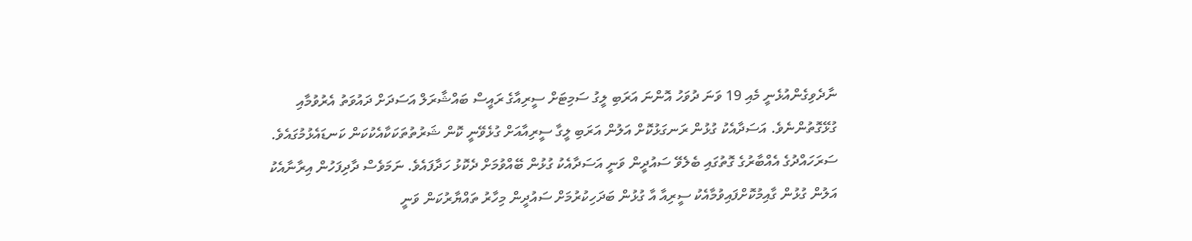ނާދެވިގެންއުޅެނީ މެއި 19 ވަނަ ދުވަހު އޮންނަ އަރަބި ލީގު ސަމިޓަށް ސީރިއާގެ ރައީސް ބައްޝާރަލް އަސަދަށް ދައުވަތު އެރުވުމާއި ގުޅޭގޮތުންނެވެ. އަސަދާއެކު ގުޅުން ރަނގަޅުކޮށް އަލުން އަރަބި ލީގާ ސީރިއާއަށް ގުޅެވޭނީ ކޮން ޝަރުތުތަކަކާއެކުކަން ކަނޑައެޅުމުގައެވެ.
ސަރަހައްދުގެ އެއްބާރުގެ ގޮތުގައި ބެލެވޭ ސައުދީން ވަނީ އަސަދާއެކު ގުޅުން ބޭއްވުމަށް ދެކޮޅު ހަދާފައެވެ. ނަމަވެސް ދާދިފަހުން އިރާނާއެކު އަލުން ގުޅުން ގާއިމުކޮށްފައިވުމާއެކު ސީރިއާ އާ ގުޅުން ބަދަހިކުރުމަށް ސައުދީން މިހާރު ތައްޔާރުކަން ވަނީ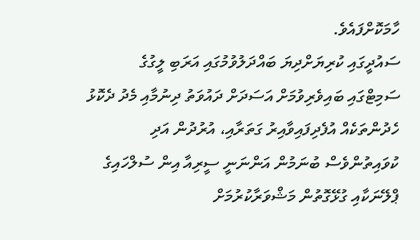ހާމަކޮށްފައެވެ.
ސައުދީގައި ކުރިޔަށްދިޔަ ބައްދަލުވުމުގައި އަރަބި ލީގުގެ ސަމިޓްގައި ބައިވެރިވުމަށް އަސަދަށް ދައުވަތު ދިނުމާއި މެދު ދެކޮޅު ހެދުންތަކެއް އުފެދިފައިވާއިރު ގަތަރާއި، އުރުދުން އަދި ކުވައިތުންވެސް ބުނަމުން އަންނަނީ ސީރިއާ އިން ސުލްހައިގެ ޕްލޭނަކާއި ގުޅޭގޮތުން މަޝްވަރާކުރުމަށް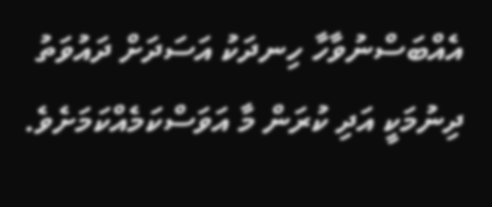އެއްބަސްނުވާހާ ހިނދަކު އަސަދަށް ދައުވަތު ދިނުމަކީ އަދި ކުރަން މާ އަވަސްކަމެއްކަމަށެވެ.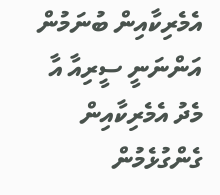އެމެރިކާއިން ބުނަމުން އަންނަނީ ސީރިއާ އާ މެދު އެމެރިކާއިން ގެންގުޅެމުން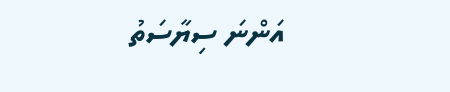އަންނަ ސިޔާސަތު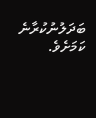ބަދަލުނުކުރާނެ ކަމަށެވެ.